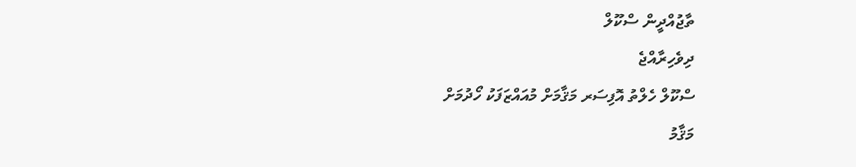ތާޖުއްދީން ސްކޫލް
ދިވެހިރާއްޖެ
ސްކޫލް ހެލްތު އޮފިސަރ މަޤާމަށް މުއައްޒަފަކު ހޯދުމަށް
މަޤާމު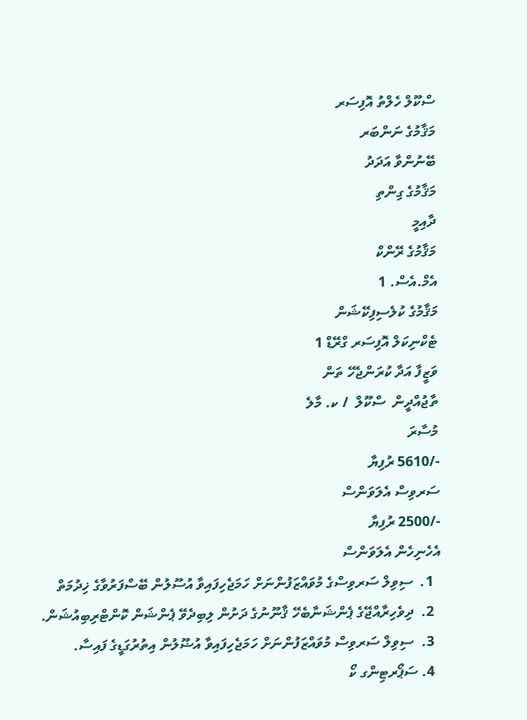ސްކޫލް ހެލްތު އޮފިސަރ
މަޤާމުގެ ނަންބަރ
ބޭނުންވާ އަދަދު
މަޤާމުގެ ގިންތި
ދާއިމީ
މަޤާމުގެ ރޭންކް
އެމް.އެސް. 1
މަޤާމުގެ ކުލެސިފިކޭޝަން
ޓެކްނިކަލް އޮފިސަރ ގްރޭޑް 1
ވަޒީފާ އަދާ ކުރަންޖެހޭ ތަން
ތާޖުއްދީން  ސްކޫލް  / ކ. މާލެ
މުސާރަ
-/5610 ރުފިޔާ
ސަރވިސް އެލަވަންސް
-/2500 ރުފިޔާ
އެހެނިހެން އެލަވަންސް
  1.  ސިވިލް ސަރވިސްގެ މުވައްޒަފުންނަށް ހަމަޖެހިފައިވާ އުސޫލުން ބޭސްފަރުވާގެ ޚިދުމަތް
  2.  ދިވެހިރާއްޖޭގެ ޕެންޝަނާބެހޭ ޤާނޫނުގެ ދަށުން ލިބިދެވޭ ޕެންޝަން ކޮންޓްރިބިއުޝަން.
  3.  ސިވިލް ސަރވިސް މުވައްޒަފުންނަށް ހަމަޖެހިފައިވާ އުޟޫލުން އިތުރުގަޑީގެ ފައިސާ.
  4. ސަޕޯރޓިންގ ކޯ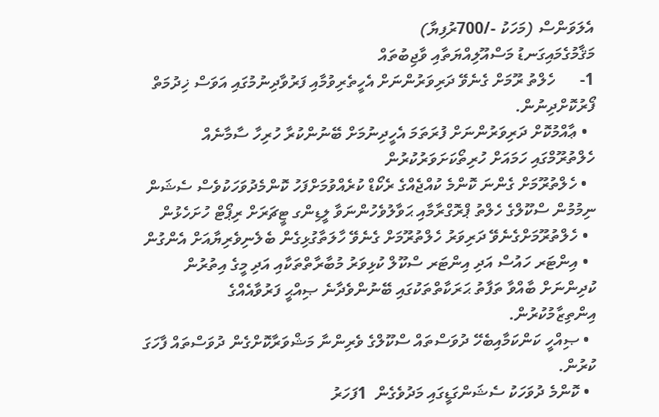އެލަވަންސް (މަހަކު -/700ރުފިޔާ)
މަޤާމުގެމައިގަނޑު މަސްއޫލިއްޔަތާއި ވާޖިބުތައް
1-      ހެލްތު ރޫމަށް ގެނެވޭ ދަރިވަރުންނަށް އެހީތެރިވުމާއި ފަރުވާދިނުމުގައި އަވަސް ޚިދުމަތް ފޯރުކޮށްދިނުން.
  • ޢާއްމުކޮށް ދަރިވަރުންނަށް ފުރަތަމަ އެހީދިނުމަށް ބޭނުންކުރާ ހުރިހާ ސާމާނެއް ހެލްތުރޫމްގައި ހަމައަށް ހުރިތޯކަށަވަރުކުރުން
  • ހެލްތުރޫމަށް ގެންނަ ކޮންމެ ކުއްޖެއްގެ ރެކޯޑް ކުރެއްވުމަށްފަހު ކޮންމެދުވަހަކުވެސް ސެޝަން ނިމުމުން ސްކޫލްގެ ހެލްތު ޕްރޮގްރާމާއި ޙަވާލުވެހުންނަވާ ލީޑިންގ ޓީޗަރަށް ރިޕޯޓް ހުށަހެޅުން
  • ހެލްތުރޫމަށްގެނެވޭ ދަރިވަރު ހެލްތުރޫމަށް ގެނެވޭ ހާލަތާގުޅިގެން ބެލެނިވެރިޔާއަށް އެންގުން
  • އިންޓަރ ހައުސް އަދި އިންޓަރ ސްކޫލް ކުޅިވަރު މުބާރާތްތަކާއި އަދި މީގެ އިތުރުން ކުދިންނަށް ބާއްވާ ތަފާތު ޙަރަކާތްތަކުގައި ބޭނުންވެދާނެ ޞިއްޙީ ފަރުވާއެއްގެ އިންތިޒާމުކުރުން.
  • ޞިއްހީ ކަންކަމާއިބެހޭ ދުވަސްތައް ސްކޫލްގެ ވެރިންނާ މަޝްވަރާކޮށްގެން ދުވަސްތައް ފާހަގަ ކުރުން.
  • ކޮންމެ ދުވަހަކު ސެޝަންގަޑީގައި މަދުވެގެން  1ފަހަރު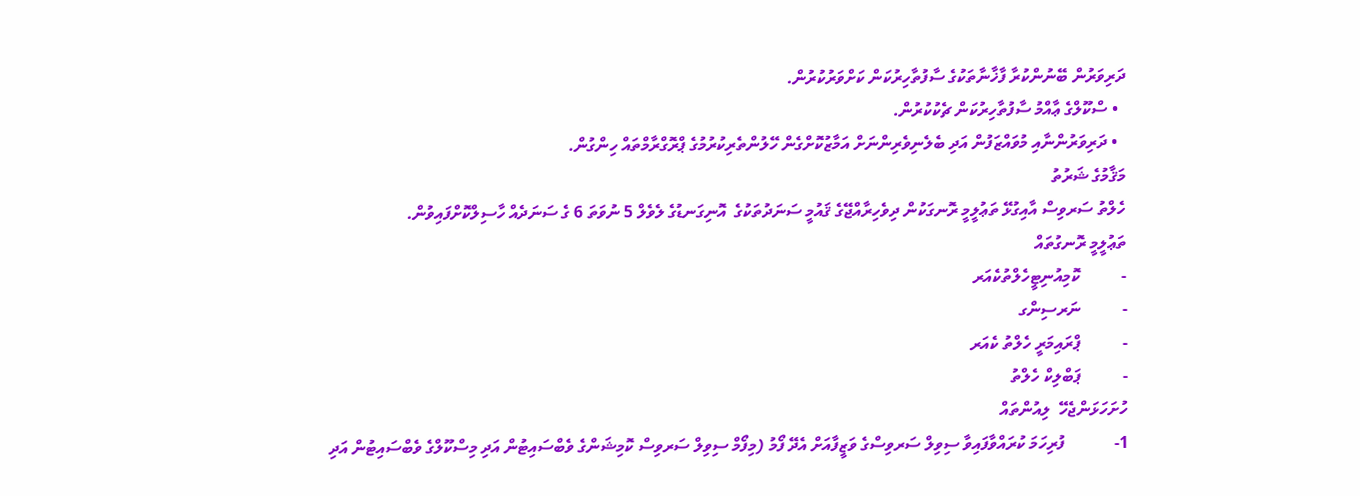ދަރިވަރުން ބޭނުންކުރާ ފާޚާނާތަކުގެ ސާފުތާހިރުކަން ކަށްވަރުކުރުން.
  • ސްކޫލްގެ ޢާއްމު ސާފުތާހިރުކަން ޗެކުކުރުން.
  • ދަރިވަރުންނާއި މުވައްޒަފުން އަދި ބެލެނިވެރިންނަށް އަމާޒުކޮށްގެން ހޭލުންތެރިކުރުމުގެ ޕްރޮގްރާމްތައް ހިންގުން.
މަޤާމުގެ ޝަރުތު
ހެލްތު ސަރވިސް އާއިގުޅޭ ތަޢުލީމީ ރޮނގަކުން ދިވެހިރާއްޖޭގެ ޤައުމީ ސަނަދުތަކުގެ  އޮނިގަނޑުގެ ލެވެލް 5 ނުވަތަ 6 ގެ ސަނަދެއް ހާސިލްކޮށްފައިވުން.
ތަޢުލީމީ ރޮނގުތައް
-          ކޮމިއުނިޓީހެލްތުކެއަރ
-          ނަރސިންގ
-          ޕްރައިމަރީ ހެލްތު ކެއަރ
-          ޕަބްލިކް ހެލްތު
ހުށަހަޅަންޖެހޭ  ލިއުންތައް
1-            ފުރިހަމަ ކުރައްވާފައިވާ ސިވިލް ސަރވިސްގެ ވަޒީފާއަށް އެދޭ ފޯމު (މިފޯމް ސިވިލް ސަރވިސް ކޮމިޝަންގެ ވެބްސައިޓުން އަދި މިސްކޫލްގެ ވެބްސައިޓުން އަދި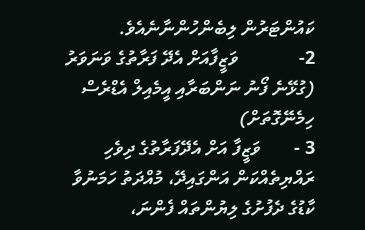ކައުންޓަރުން ލިބެންހުންނާނެއެވެ.
2-             ވަޒީފާއަށް އެދޭ ފަރާތުގެ ވަނަވަރު (ގުޅޭނެ ފޯނު ނަންބަރާއި އީމެއިލް އެޑްރެސް ހިމެނޭގޮތަށް)
3 -       ވަޒީފާ އަށް އެދޭފަރާތުގެ ދިވެހި ރައްޔިތެއްކަން އަންގައިދޭ، މުއްދަތު ހަމަނުވާ ކާޑުގެ ދެފުށުގެ ލިޔުންތައް ފެންނަ،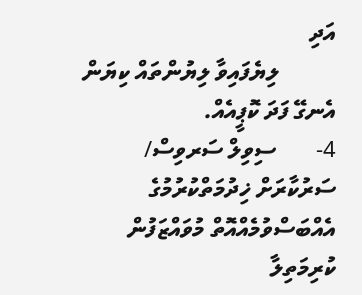އަދި
          ލިޔެފައިވާ ލިޔުންތައް ކިޔަން އެނގޭ ފަދަ ކޮޕީއެއް.
4-       ސިވިލް ސަރވިސް/ ސަރުކާރަށް ޚިދުމަތްކުރުމުގެ އެއްބަސްވުމެއްއޮތް މުވައްޒަފުން ކުރިމަތިލާ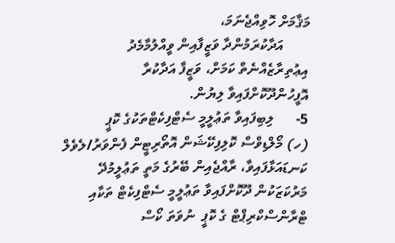މަޤާމަށް ހޮވިއްޖެނަމަ،
       އަދާކުރަމުންދާ ވަޒީފާއިން ވީއްލުމާމެދު އިޢުތިރާޒެއްނެތް ކަމަށް، ވަޒީފާ އަދާކުރާ އޮފީހުންދޫކޮށްފައިވާ ލިޔުން.
5-      ލިބިފައިވާ ތަޢުލީމީ ސެޓްފިކެޓްތަކުގެ ކޮޕީ
(ހ) މޯލްޑިވްސް ކޮލިފިކޭޝަން އޮތޯރިޓީން ފެންވަރު/ލެވެލް ކަނޑައަޅާފައިވާ، ރާއްޖެއިން ބޭރުގެ މަތީ ތަޢުލީމުދޭ މަރުކަޒަކުން ދޫކޮށްފައިވާ ތަޢުލީމީ ސެޓްފިކެޓް ތަކާއި ޓްރާންސްކްރިޕްޓް ގެ ކޮޕީ  ނުވަތަ ކޯސް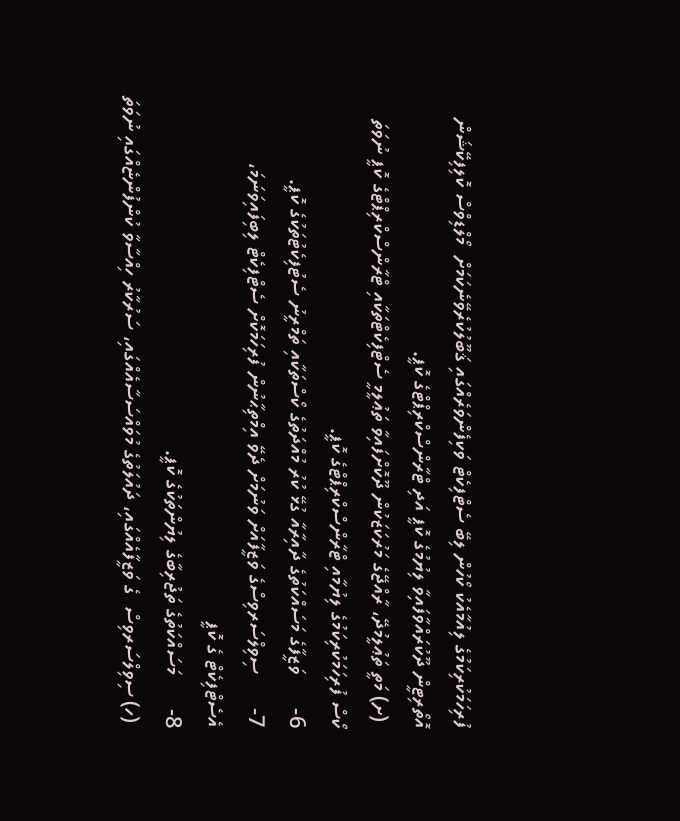ފުރިހަމަކުރިކަމުގެ ލިއުމާއެކު ކޯހުން ލިބޭ ސެޓްފިކެޓް ވަކިފެންވަރެއްގައި ޤަބޫލުކުރެވޭނެކަމަށް  މޯލްޑިވްސް ކޮލިފިކޭޝަން އޮތޯރިޓީން ދޫކުރައްވާފައިވާ ލިޔުމުގެ ކޮޕީ އަދި ޓްރާންސްކްރިޕްޓްގެ ކޮޕީ.
 (ށ) މަތީ ތަޢުލީމުދޭ، ރާއްޖޭގެ މަރުކަޒަކުން ދޫކޮށްފައިވާ ތަޢުލީމީ ސެޓްފިކެޓްތަކާއި ޓްރާންސްކްރިޕްޓްގެ ކޮޕީ ނުވަތަ ކޯސް ފުރިހަމަކުރިކަމުގެ ލިޔުމާއި ޓްރާންސްކްރިޕްޓްގެ ކޮޕީ.
6-      ވަޒީފާގެ މަސައްކަތުގެ ދާއިރާއާ ގުޅޭ ކުރު މުއްދަތުގެ ކޯސްތަކާއި ތަމްރީނު ސެޓުފިކެޓުތަކުގެ ކޮޕީ.
7-      ސިވިލްސަރވިސްގެ ވަޒީފާއަށް ވަނުމަށް ދެވޭ އިމްތިޙާނުން ފުރިހަމަކޮށް ސެޓްފިކެޓް ލިބިފައިވަނަމަ، އެސެޓްފިކެޓް ގެ ކޮޕީ
8-      މަސައްކަތުގެ ތަޖުރިބާގެ ލިޔުންތަކުގެ ކޮޕީ.
 (ހ) ސިވިލްސަރވިސް  ގެ ވަޒީފާއެއްގައި، ދައުލަތުގެ މުވައްސަސާއެއްގައި، ސަރުކާރު ހިއްސާވާ ކުންފުންޏެއްގައި ނުވަތަ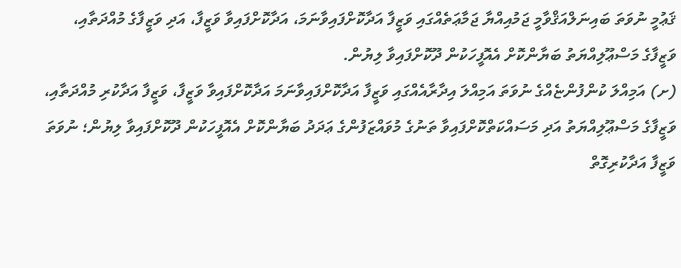ޤަޢުމީ ނުވަތަ ބައިނަލްއަޤްވާމީ ޖަމުއިއްޔާ ޖަމާޢަތެއްގައި ވަޒީފާ އަދާކޮށްފައިވާނަމަ، އަދާކޮށްފައިވާ ވަޒީފާ، އަދި ވަޒީފާގެ މުއްދަތާއި، ވަޒީފާގެ މަސްޢޫލިއްޔަތު ބަޔާންކޮށް އެއޮފީހަކުން ދޫކޮށްފައިވާ ލިޔުން.
(ށ) އަމިއްލަ ކުންފުންޏެއްގެ ނުވަތަ އަމިއްލަ އިދާރާއެއްގައި ވަޒީފާ އަދާކޮށްފައިވާނަމަ އަދާކޮށްފައިވާ ވަޒީފާ، ވަޒީފާ އަދާކުރި މުއްދަތާއި، ވަޒީފާގެ މަސްޢޫލިއްޔަތު އަދި މަސައްކަތްކޮށްފައިވާ ތަނުގެ މުވައްޒަފުންގެ ޢަދަދު ބަޔާންކޮށް އެއޮފީހަކުން ދޫކޮށްފައިވާ ލިޔުން؛ ނުވަތަ ވަޒީފާ އަދާކުރިގޮތް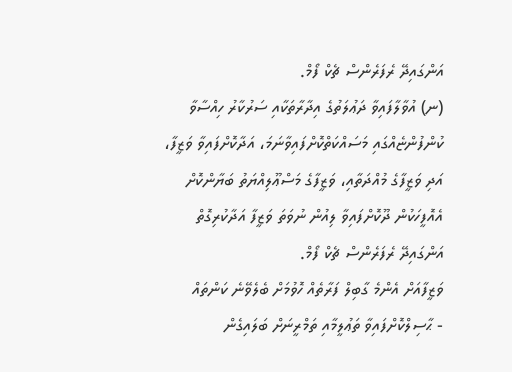އަންގައިދޭ ރެފަރެންސް ޗެކް ފޯމް.
(ނ) އުވާލާފައިވާ ދަޢުލަތުގެ އިދާރާތަކާއި ސަރުކާރު ހިއްސާވާ ކުންފުންޏެއްގައި މަސައްކަތްކޮށްފައިވާނަމަ، އަދާކޮށްފައިވާ ވަޒީފާ، އަދި ވަޒީފާގެ މުއްދަތާއި، ވަޒީފާގެ މަސްޢޫލިއްޔަތު ބަޔާންކޮށް އެއޮފީހަކުން ދޫކޮށްފައިވާ ލިއުން ނުވަތަ ވަޒީފާ އަދާކުރިގޮތް އަންގައިދޭ ރެފަރެންސް ޗެކް ފޯމް.
ވަޒީފާއަށް އެންމެ ގާބިލް ފަރާތެއް ހޮވުމަށް ބެލެވޭނެ ކަންތައް
- ޙާސިލްކޮށްފައިވާ ތަޢުލީމާއި ތަމްރީނަށް ބަލައިގެން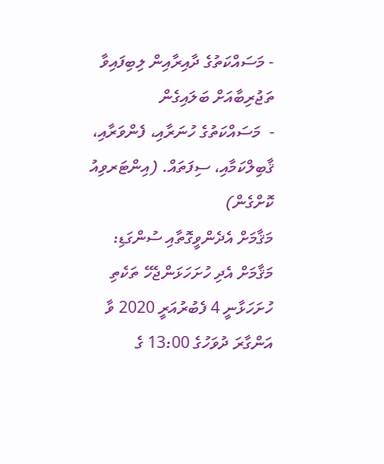- މަސައްކަތުގެ ދާއިރާއިން ލިބިފައިވާ ތަޖުރިބާއަށް ބަލައިގެން
-  މަސައްކަތުގެ ހުނަރާއި، ފެންވަރާއި، ޤާބިލްކަމާއި، ސިފަތައް. (އިންޓަރވިއު ކޮށްގެން)
މަޤާމަށް އެދެންވީގޮތާއި ސުންގަޑި:
މަޤާމަށް އެދި ހުށަހަޅަންޖެހޭ ތަކެތި ހުށަހަޅާނީ 4 ފެބުރުއަރީ 2020 ވާ  އަންގާރަ ދުވަހުގެ 13:00 ގެ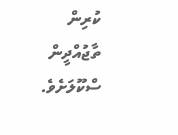ކުރިން ތާޖުއްދީން  ސްކޫލަށެވެ.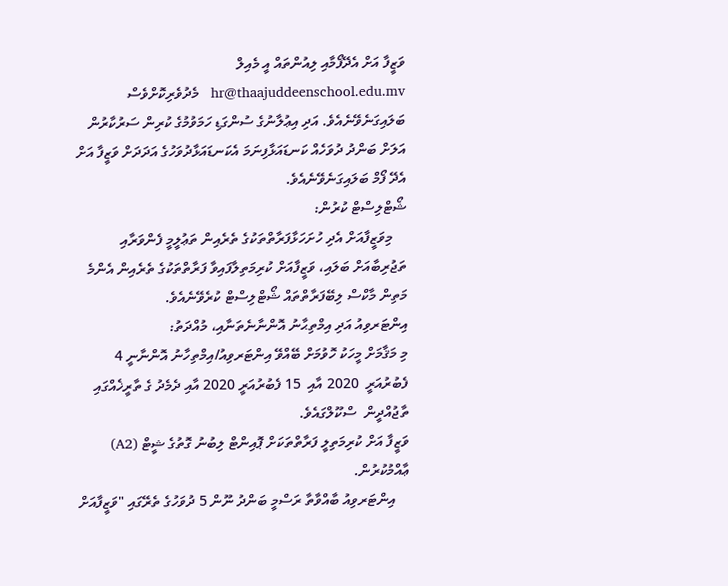ވަޒީފާ އަށް އެދޭފޯމާއި ލިއުންތައް އީ މެއިލް hr@thaajuddeenschool.edu.mv   މެދުވެރިކޮށްވެސް ބަލައިގަނެވޭނެއެވެ. އަދި އިޢުލާނުގެ ސުންގަޑި ހަމަވުމުގެ ކުރިން ސަރުކާރުން އަލަށް ބަންދު ދުވަހެއް ކަނޑައަޅާފިނަމަ އެކަނޑައަޅާދުވަހުގެ އަދަދަށް ވަޒީފާ އަށް އެދޭ ފޯމް ބަލައިގަނެވޭނެއެވެ.
ޝޯޓްލިސްޓް ކުރުން:
    މިވަޒީފާއަށް އެދި ހުށަހަޅާފަރާތްތަކުގެ ތެރެއިން ތަޢުލީމީ ފެންވަރާއި ތަޖުރިބާއަށް ބަލައި، ވަޒީފާއަށް ކުރިމަތިލާފައިވާ ފަރާތްތަކުގެ ތެރެއިން އެންމެ މަތިން މާކްސް ލިބޭފަރާތްތައް ޝޯޓްލިސްޓް ކުރެވޭނެއެވެ.
އިންޓަރވިއު އަދި އިމްތިޙާނު އޮންނާނެތަނާއި، މުއްދަތު:
މި މަޤާމަށް މީހަކު ހޮވުމަށް ބޭއްވޭ އިންޓަރވިއު/އިމްތިހާނު އޮންނާނީ 4 ފެބުރުއަރީ  2020 އާއި  15 ފެބުރުއަރީ 2020 އާއި ދެމެދު ގެ ތާރީޚެއްގައި ތާޖުއްދީން  ސްކޫލްގައެވެ.
ވަޒީފާ އަށް ކުރިމަތިލީ ފަރާތްތަކަށް ޕޮއިންޓް ލިބުނު ގޮތުގެ ޝީޓް (A2) ޢާއްމުކުރުން.
    އިންޓަރވިއު ބާއްވާތާ ރަސްމީ ބަންދު ނޫން 5 ދުވަހުގެ ތެރޭގައި "ވަޒީފާއަށް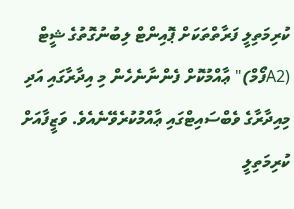ކުރިމަތިލީ ފަރާތްތަކަށް ޕޮއިންޓް ލިބުނުގޮތުގެ ޝީޓް (A2ފޯމް)" ޢާއްމުކޮށް ފެންނާނެހެން މި އިދާރާގައި އަދި މިއިދާރާގެ ވެބްސައިޓްގައި ޢާއްމުކުރެވޭނެއެވެ. ވަޒީފާއަށް ކުރިމަތިލީ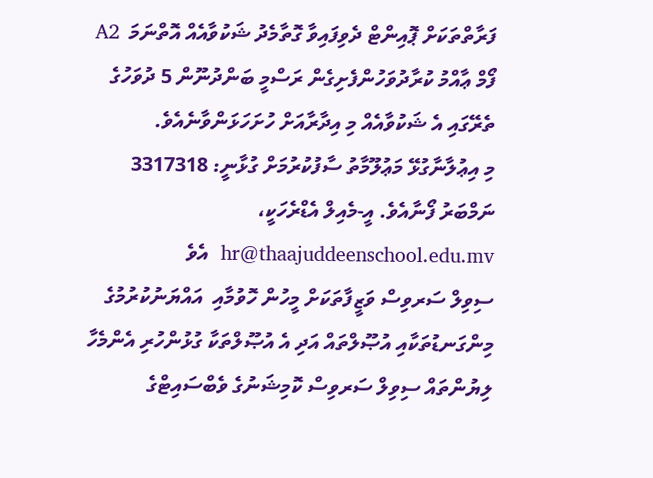ފަރާތްތަކަށް ޕޮއިންޓް ދެވިފައިވާ ގޮތާމެދު ޝަކުވާއެއް އޮތްނަމަ  A2  ފޯމް ޢާއްމު ކުރާދުވަހުންފެށިގެން ރަސްމީ ބަންދުނޫން 5 ދުވަހުގެ ތެރޭގައި އެ ޝަކުވާއެއް މި އިދާރާއަށް ހުށަހަޅަންވާނެއެވެ.
މި އިޢުލާނާގުޅޭ މަޢުލޫމާތު ސާފުކުރުމަށް ގުޅާނީ: 3317318 ނަމްބަރު ފޯނާއެވެ. އީ-މެއިލް އެޑްރެހަކީ،  hr@thaajuddeenschool.edu.mv  އެވެ
ސިވިލް ސަރވިސް ވަޒީފާތަކަށް މީހުން ހޮވުމާއި  އައްޔަނުކުރުމުގެ މިންގަނޑުތަކާއި އުޞޫލްތައް އަދި އެ އުޞޫލްތަކާ ގުޅުންހުރި އެންމެހާ ލިޔުންތައް ސިވިލް ސަރވިސް ކޮމިޝަނުގެ ވެބްސައިޓްގެ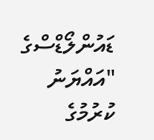ޑައުންލޯޑްސްގެ "އައްޔަނު ކުރުމުގެ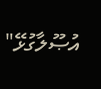އުޞޫލާގުޅޭ"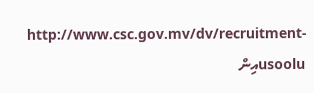http://www.csc.gov.mv/dv/recruitment-usooluއިން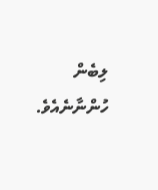ލިބެން ހުންނާނެއެވެ.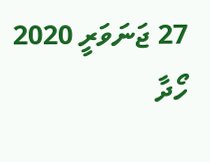27 ޖަނަވަރީ 2020
ހޯދާ